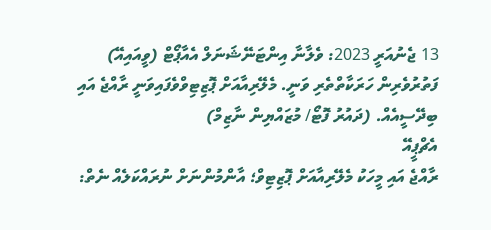13 ޖެނުއަރީ 2023: ވެލާނާ އިންޓަނޭޝަނަލް އެއާޕޯޓް (ވީއައިއޭ) ފަތުރުވެރިން ހަރަކާތްތެރި ވަނީ. މެލޭރިއާއަށް ޕޮޒިޓިވްވެފައިވަނީ ރާއްޖެ އައި ބިދޭސީއެއް. (ދައުރު ފޮޓޯ/ މުޒައްޔިން ނާޒިމް)
އެޗްޕީއޭ
ރާއްޖެ އައި މީހަކު މެލޭރިއާއަށް ޕޮޒިޓިވް؛ އާންމުންނަށް ނުރައްކަލެއް ނެތް: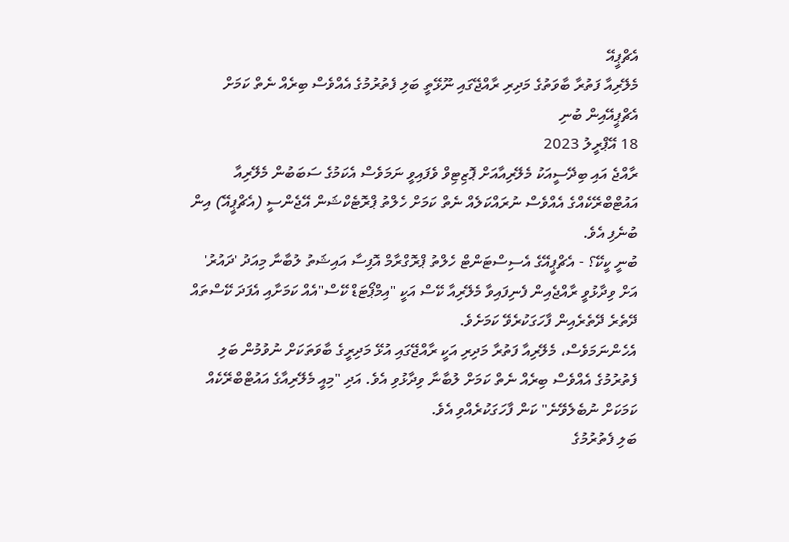އެޗްޕީއޭ
މެލޭރިއާ ފަތުރާ ބާވަތުގެ މަދިރި ރާއްޖޭގައި ނޫޅޭތީ ބަލި ފެތުރުމުގެ އެއްވެސް ބިރެއް ނެތް ކަމަށް އެޗްޕީއޭއިން ބުނި
18 އޭޕްރީލު 2023
ރާއްޖެ އައި ބިދޭސީއަކު މެލޭރިއާއަށް ޕޮޒިޓިވް ވެފައިވީ ނަމަވެސް އެކަމުގެ ސަބަބުން މެލޭރިއާ އައުޓްބްރޭކެއްގެ އެއްވެސް ނުރައްކަލެއް ނެތް ކަމަށް ހެލްތު ޕްރޮޓެކްޝަން އޭޖެންސީ (އެޗްޕީއޭ) އިން ބުނެފި އެވެ.
ބުނީ ކީކޭ؟ - އެޗްޕީއޭގެ އެސިސްޓަންޓް ހެލްތު ޕްރޮގްރާމް އޮފިސާ އައިޝަތު ލުބާނާ މިއަދު 'ދައުރު' އަށް ވިދާޅުވީ ރާއްޖެއިން ފެނިފައިވާ މެލޭރިއާ ކޭސް އަކީ "އިމްޕޯޓަޑް ކޭސް"އެއް ކަމަށާއި އެފަދަ ކޭސްތައް ދޭތެރެ ދޭތެރެއިން ފާހަގަކުރެވޭ ކަމަށެވެ.
އެހެންނަމަވެސް، މެލޭރިއާ ފަތުރާ މަދިރި އަކީ ރާއްޖޭގައި އުޅޭ މަދިރީގެ ބާވަތަކަށް ނުވުމުން ބަލި ފެތުރުމުގެ އެއްވެސް ބިރެއް ނެތް ކަމަށް ލުބާނާ ވިދާޅުވި އެވެ. އަދި "މިއީ މެލޭރިއާގެ އައުޓްބްރޭކެއް ކަމަކަށް ނުބެލެވޭނެ" ކަން ފާހަގަކުރެއްވި އެވެ.
ބަލި ފެތުރުމުގެ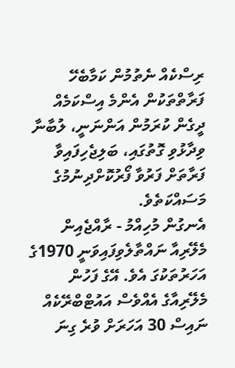ރިސްކެއް ނެތުމުން ކަމާބެހޭ ފަރާތްތަކުން އެންމެ އިސްކަމެއް ދީގެން ކުރަމުން އަންނަނީ، ލުބާނާ ވިދާޅުވި ގޮތުގައި، ބަލިޖެހިފައިވާ ފަރާތަށް ފަރުވާ ފޯރުކޮށްދިނުމުގެ މަސައްކަތެވެ.
އެނގުން މުހިއްމު - ރާއްޖެއިން މެލޭރިއާ ނައްތާލެވިފައިވަނީ 1970ގެ އަހަރުތަކުގަ އެވެ. އޭގެ ފަހުން މެލޭރިއާގެ އެއްވެސް އައުޓްބްރޭކެއް ނައިސް 30 އަހަރަށް ވުރެ ގިނަ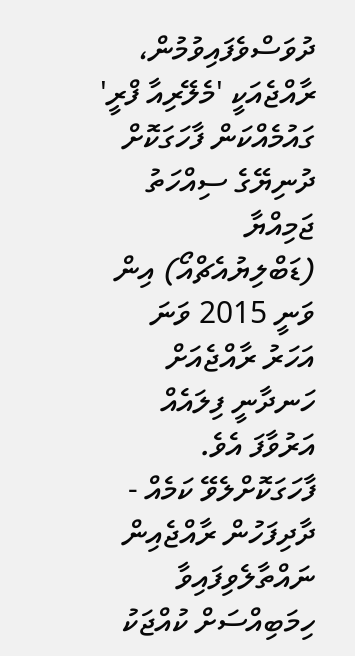ދުވަސްވެފައިވުމުން، ރާއްޖެއަކީ 'މެލޭރިއާ ފްރީ' ގައުމެއްކަން ފާހަގަކޮށް ދުނިޔޭގެ ސިއްހަތު ޖަމިއްޔާ (ޑަބްލިޔުއެޗްއޯ) އިން ވަނީ 2015 ވަނަ އަހަރު ރާއްޖެއަށް ހަނދާނީ ފިލައެއް އަރުވާފަ އެވެ.
ފާހަގަކޮށްލެވޭ ކަމެއް - ދާދިފަހުން ރާއްޖެއިން ނައްތާލެވިފައިވާ ހިމަބިއްސަށް ކުއްޖަކު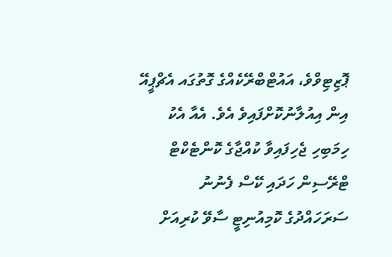ޕޮޒިޓިވްވެ، އައުޓްބްރޭކެއްގެ ގޮތުގައ އެޗްޕީއޭ އިން އިއުލާނުކޮށްފައިވެ އެވެ. އެއާ އެކު ހިމަބިހި ޖެހިފައިވާ ކުއްޖާގެ ކޮންޓެކްޓް ޓްރޭސިން ހަދައި ކޭސް ފެނުނު ސަރަހައްދުގެ ކޮމިއުނިޓީ ސާވޭ ކުރިއަށް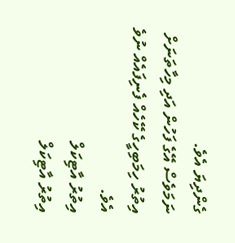ގެންދިޔަ އެވެ.
ނަމަވެސް އޭގެ ފަހުން އަދި މިހާތަނަށް އިތުރު ހިމަބިހީގެ ކޭހެއް ފެނިފައެއް ނުވެ އެވެ.
އިތުރު އާޓިކަލް
އިތުރު އާޓިކަލް